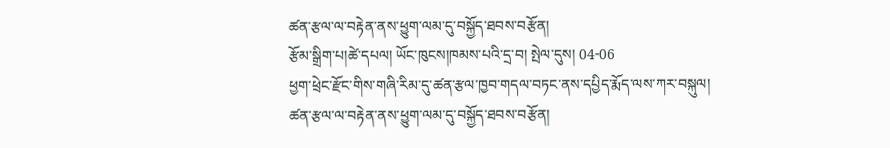ཚན་རྩལ་ལ་བརྟེན་ནས་ཕྱུག་ལམ་དུ་བསྐྱོད་ཐབས་བརྩོན།
རྩོམ་སྒྲིག་པ།ཚེ་དཔལ། ཡོང་ཁུངས།ཁམས་པའི་དྲ་བ། སྤེལ་དུས། 04-06
ཕྱག་ཕྲེང་རྫོང་གིས་གཞི་རིམ་དུ་ཚན་རྩལ་ཁྱབ་གདལ་བཏང་ནས་དཔྱིད་རྨོད་ལས་ཀར་བསྐུལ།
ཚན་རྩལ་ལ་བརྟེན་ནས་ཕྱུག་ལམ་དུ་བསྐྱོད་ཐབས་བརྩོན།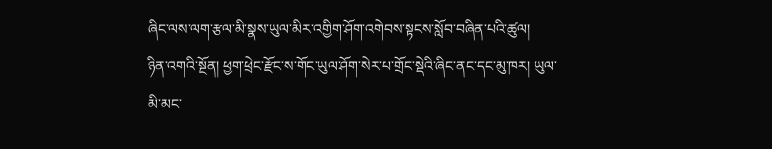ཞིང་ལས་ལག་རྩལ་མི་སྣས་ཡུལ་མིར་འགྱིག་ཤོག་འགེབས་སྟངས་སློབ་བཞིན་པའི་ཚུལ།
ཉིན་འགའི་སྔོན། ཕྱག་ཕྲེང་རྫོང་ས་གོང་ཡུལ་ཤོག་སེར་པ་གྲོང་སྡེའི་ཞིང་ནང་དང་མུ་ཁར། ཡུལ་མི་མང་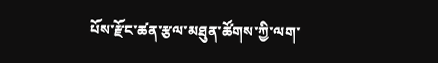པོས་རྫོང་ཚན་རྩལ་མཐུན་ཚོགས་ཀྱི་ལག་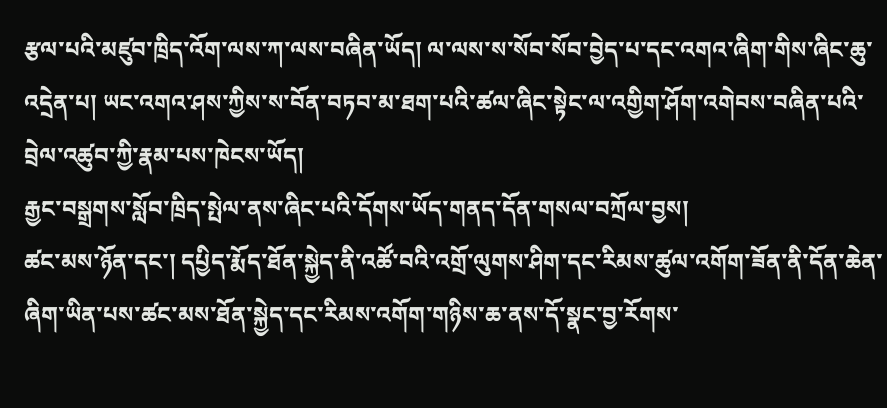རྩལ་པའི་མཛུབ་ཁྲིད་འོག་ལས་ཀ་ལས་བཞིན་ཡོད། ལ་ལས་ས་སོབ་སོབ་བྱེད་པ་དང་འགའ་ཞིག་གིས་ཞིང་ཆུ་འདྲེན་པ། ཡང་འགའ་ཤས་ཀྱིས་ས་བོན་བཏབ་མ་ཐག་པའི་ཚལ་ཞིང་སྟེང་ལ་འགྱིག་ཤོག་འགེབས་བཞིན་པའི་བྲེལ་འཚུབ་ཀྱི་རྣམ་པས་ཁེངས་ཡོད།
རྒྱང་བསྒྲགས་སློབ་ཁྲིད་སྤེལ་ནས་ཞིང་པའི་དོགས་ཡོད་གནད་དོན་གསལ་བཀྲོལ་བྱས།
ཚང་མས་ཉོན་དང་། དཔྱིད་རྨོད་ཐོན་སྐྱེད་ནི་འཚོ་བའི་འགྲོ་ལུགས་ཤིག་དང་རིམས་ཚུལ་འགོག་ཟོན་ནི་དོན་ཆེན་ཞིག་ཡིན་པས་ཚང་མས་ཐོན་སྐྱེད་དང་རིམས་འགོག་གཉིས་ཆ་ནས་དོ་སྣང་བྱ་རོགས་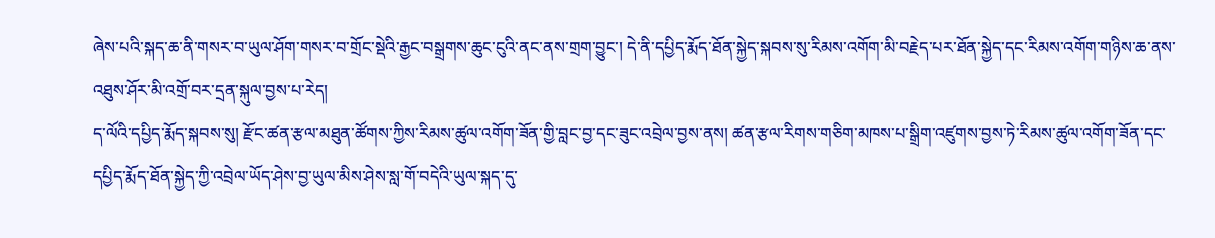ཞེས་པའི་སྐད་ཆ་ནི་གསར་བ་ཡུལ་ཤོག་གསར་བ་གྲོང་སྡེའི་རྒྱང་བསྒྲགས་ཆུང་ངུའི་ནང་ནས་གྲག་བྱུང་། དེ་ནི་དཔྱིད་རྨོད་ཐོན་སྐྱེད་སྐབས་སུ་རིམས་འགོག་མི་བརྗེད་པར་ཐོན་སྐྱེད་དང་རིམས་འགོག་གཉིས་ཆ་ནས་འཐུས་ཤོར་མི་འགྲོ་བར་དྲན་སྐུལ་བྱས་པ་རེད།
ད་ལོའི་དཔྱིད་རྨོད་སྐབས་སུ། རྫོང་ཚན་རྩལ་མཐུན་ཚོགས་ཀྱིས་རིམས་ཚུལ་འགོག་ཟོན་གྱི་བླང་བྱ་དང་ཟུང་འབྲེལ་བྱས་ནས། ཚན་རྩལ་རིགས་གཅིག་མཁས་པ་སྒྲིག་འཛུགས་བྱས་ཏེ་རིམས་ཚུལ་འགོག་ཟོན་དང་དཔྱིད་རྨོད་ཐོན་སྐྱེད་ཀྱི་འབྲེལ་ཡོད་ཤེས་བྱ་ཡུལ་མིས་ཤེས་སླ་གོ་བདེའི་ཡུལ་སྐད་དུ་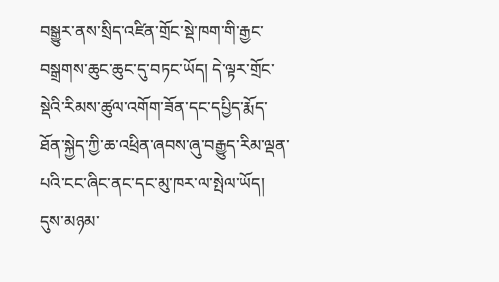བསྒྱུར་ནས་སྲིད་འཛིན་གྲོང་སྡེ་ཁག་གི་རྒྱང་བསྒྲགས་ཆུང་ཆུང་དུ་བཏང་ཡོད། དེ་ལྟར་གྲོང་སྡེའི་རིམས་ཚུལ་འགོག་ཟོན་དང་དཔྱིད་རྨོད་ཐོན་སྐྱེད་ཀྱི་ཆ་འཕྲིན་ཞབས་ཞུ་བརྒྱུད་རིམ་ལྡན་པའི་ངང་ཞིང་ནང་དང་མུ་ཁར་ལ་སྤེལ་ཡོད།
དུས་མཉམ་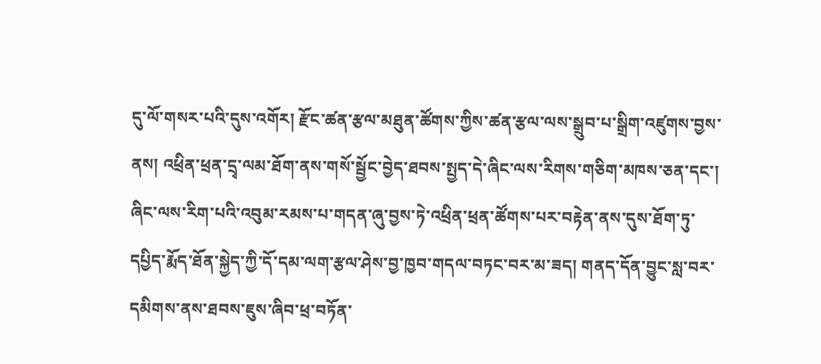དུ་ལོ་གསར་པའི་དུས་འགོར། རྫོང་ཚན་རྩལ་མཐུན་ཚོགས་ཀྱིས་ཚན་རྩལ་ལས་སྒྲུབ་པ་སྒྲིག་འཛུགས་བྱས་ནས། འཕྲིན་ཕྲན་དྲྭ་ལམ་ཐོག་ནས་གསོ་སྦྱོང་བྱེད་ཐབས་སྤྱད་དེ་ཞིང་ལས་རིགས་གཅིག་མཁས་ཅན་དང་། ཞིང་ལས་རིག་པའི་འབུམ་རམས་པ་གདན་ཞུ་བྱས་ཏེ་འཕྲིན་ཕྲན་ཚོགས་པར་བརྟེན་ནས་དུས་ཐོག་ཏུ་དཔྱིད་རྨོད་ཐོན་སྐྱེད་ཀྱི་དོ་དམ་ལག་རྩལ་ཤེས་བྱ་ཁྱབ་གདལ་བཏང་བར་མ་ཟད། གནད་དོན་བྱུང་སླ་བར་དམིགས་ནས་ཐབས་ཇུས་ཞིབ་ཕྲ་བཏོན་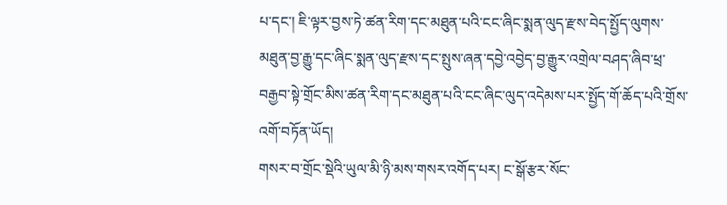པ་དང་། ཇི་ལྟར་བྱས་ཏེ་ཚན་རིག་དང་མཐུན་པའི་ངང་ཞིང་སྨན་ལུད་རྫས་བེད་སྤྱོད་ལུགས་མཐུན་བྱ་རྒྱུ་དང་ཞིང་སྨན་ལུད་རྫས་དང་སྤུས་ཞན་དབྱེ་འབྱེད་བྱ་རྒྱུར་འགྲེལ་བཤད་ཞིབ་ཕྲ་བརྒྱབ་སྟེ་གྲོང་མིས་ཚན་རིག་དང་མཐུན་པའི་ངང་ཞིང་ལུད་འདེམས་པར་སྤྱོད་གོ་ཆོད་པའི་གྲོས་འགོ་བཏོན་ཡོད།
གསར་བ་གྲོང་སྡེའི་ཡུལ་མི་ཉི་མས་གསར་འགོད་པར། ང་སྒོ་རྩར་སོང་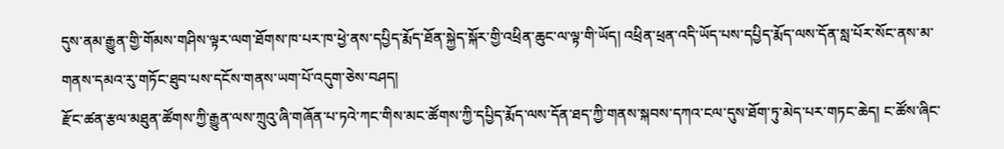དུས་ནམ་རྒྱུན་གྱི་གོམས་གཤིས་ལྟར་ལག་ཐོགས་ཁ་པར་ཁ་ཕྱེ་ནས་དཔྱིད་རྨོད་ཐོན་སྐྱེད་སྐོར་གྱི་འཕྲིན་ཆུང་ལ་ལྟ་གི་ཡོད། འཕྲིན་ཕྲན་འདི་ཡོད་པས་དཔྱིད་རྨོད་ལས་དོན་སླ་པོར་སོང་ནས་མ་གནས་དམའ་རུ་གཏོང་ཐུབ་པས་དངོས་གནས་ཡག་པོ་འདུག་ཅེས་བཤད།
རྫོང་ཚན་རྩལ་མཐུན་ཚོགས་ཀྱི་རྒྱུན་ལས་ཀྲུའུ་ཞི་གཞོན་པ་ཏའེ་ཀང་གིས་མང་ཚོགས་ཀྱི་དཔྱིད་རྨོད་ལས་དོན་ཐད་ཀྱི་གནས་སྐབས་དཀའ་ངལ་དུས་ཐོག་ཏུ་མེད་པར་གཏང་ཆེད། ང་ཚོས་ཞིང་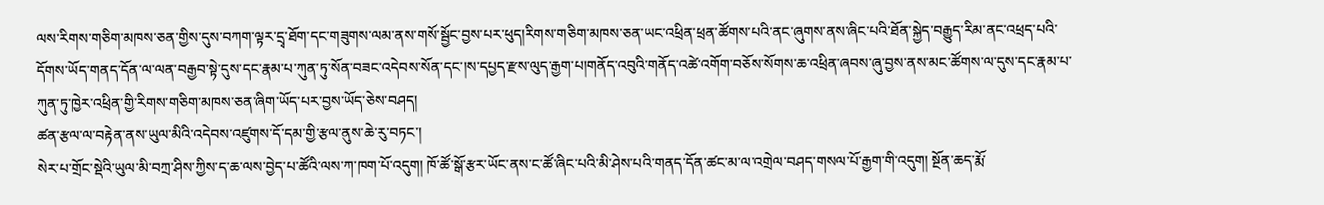ལས་རིགས་གཅིག་མཁས་ཅན་གྱིས་དུས་བཀག་ལྟར་དྲྭ་ཐོག་དང་གཟུགས་ལམ་ནས་གསོ་སྦྱོང་བྱས་པར་ཕུད།རིགས་གཅིག་མཁས་ཅན་ཡང་འཕྲིན་ཕྲན་ཚོགས་པའི་ནང་ཞུགས་ནས་ཞིང་པའི་ཐོན་སྐྱེད་བརྒྱུད་རིམ་ནང་འཕྲད་པའི་དོགས་ཡོད་གནད་དོན་ལ་ལན་བརྒྱབ་སྟེ་དུས་དང་རྣམ་པ་ཀུན་ཏུ་སོན་བཟང་འདེབས་སོན་དང་།ས་དཔྱད་རྫས་ལུད་རྒྱག་པ།གནོད་འབུའི་གནོད་འཚེ་འགོག་བཅོས་སོགས་ཆ་འཕྲིན་ཞབས་ཞུ་བྱས་ནས་མང་ཚོགས་ལ་དུས་དང་རྣམ་པ་ཀུན་ཏུ་ཁྱེར་འཕྲིན་གྱི་རིགས་གཅིག་མཁས་ཅན་ཞིག་ཡོད་པར་བྱས་ཡོད་ཅེས་བཤད།
ཚན་རྩལ་ལ་བརྟེན་ནས་ཡུལ་མིའི་འདེབས་འཛུགས་དོ་དམ་གྱི་རྩལ་ནུས་ཆེ་རུ་བཏང་།
སེར་པ་གྲོང་སྡེའི་ཡུལ་མི་བཀྲ་ཤིས་ཀྱིས་ད་ཆ་ལས་བྱེད་པ་ཚོའི་ལས་ཀ་ཁག་པོ་འདུག། ཁོ་ཚོ་སྒོ་རྩར་ཡོང་ནས་ང་ཚོ་ཞིང་པའི་མི་ཤེས་པའི་གནད་དོན་ཚང་མ་ལ་འགྲེལ་བཤད་གསལ་པོ་རྒྱག་གི་འདུག། སྔོན་ཆད་རྨོ་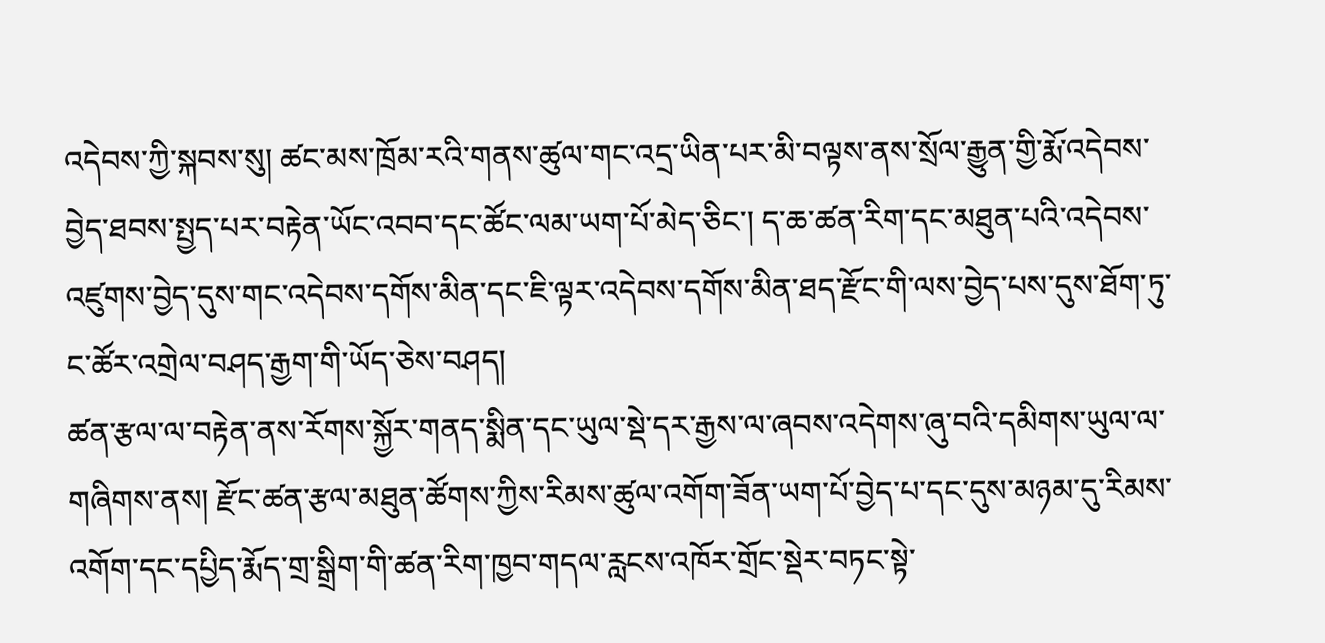འདེབས་ཀྱི་སྐབས་སུ། ཚང་མས་ཁྲོམ་རའི་གནས་ཚུལ་གང་འདྲ་ཡིན་པར་མི་བལྟས་ནས་སྲོལ་རྒྱུན་གྱི་རྨོ་འདེབས་བྱེད་ཐབས་སྤྱད་པར་བརྟེན་ཡོང་འབབ་དང་ཚོང་ལམ་ཡག་པོ་མེད་ཅིང་། ད་ཆ་ཚན་རིག་དང་མཐུན་པའི་འདེབས་འཛུགས་བྱེད་དུས་གང་འདེབས་དགོས་མིན་དང་ཇི་ལྟར་འདེབས་དགོས་མིན་ཐད་རྫོང་གི་ལས་བྱེད་པས་དུས་ཐོག་ཏུ་ང་ཚོར་འགྲེལ་བཤད་རྒྱག་གི་ཡོད་ཅེས་བཤད།
ཚན་རྩལ་ལ་བརྟེན་ནས་རོགས་སྐྱོར་གནད་སྨིན་དང་ཡུལ་སྡེ་དར་རྒྱས་ལ་ཞབས་འདེགས་ཞུ་བའི་དམིགས་ཡུལ་ལ་གཞིགས་ནས། རྫོང་ཚན་རྩལ་མཐུན་ཚོགས་ཀྱིས་རིམས་ཚུལ་འགོག་ཟོན་ཡག་པོ་བྱེད་པ་དང་དུས་མཉམ་དུ་རིམས་འགོག་དང་དཔྱིད་རྨོད་གྲ་སྒྲིག་གི་ཚན་རིག་ཁྱབ་གདལ་རླངས་འཁོར་གྲོང་སྡེར་བཏང་སྟེ་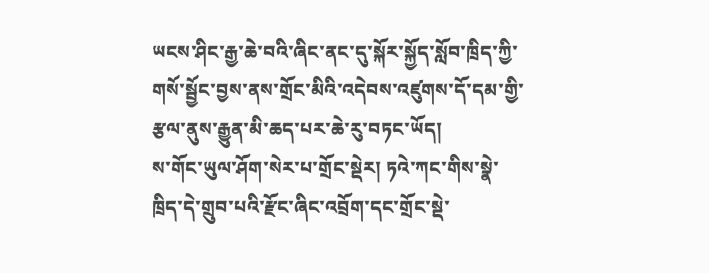ཡངས་ཤིང་རྒྱ་ཆེ་བའི་ཞིང་ནང་དུ་སྐོར་སྐྱོད་སློབ་ཁྲིད་ཀྱི་གསོ་སྦྱོང་བྱས་ནས་གྲོང་མིའི་འདེབས་འཛུགས་དོ་དམ་གྱི་རྩལ་ནུས་རྒྱུན་མི་ཆད་པར་ཆེ་རུ་བཏང་ཡོད།
ས་གོང་ཡུལ་ཤོག་སེར་པ་གྲོང་སྡེར། ཏའེ་ཀང་གིས་སྣེ་ཁྲིད་དེ་གྲུབ་པའི་རྫོང་ཞིང་འབྲོག་དང་གྲོང་སྡེ་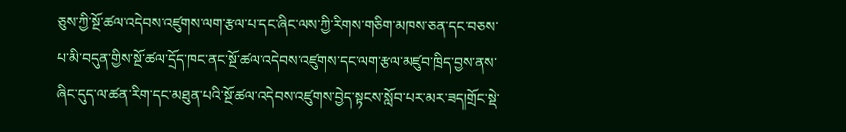ཅུས་ཀྱི་སྔོ་ཚལ་འདེབས་འཛུགས་ལག་རྩལ་པ་དང་ཞིང་ལས་ཀྱི་རིགས་གཅིག་མཁས་ཅན་དང་བཅས་པ་མི་བདུན་གྱིས་སྔོ་ཚལ་དྲོད་ཁང་ནང་སྔོ་ཚལ་འདེབས་འཛུགས་དང་ལག་རྩལ་མཛུབ་ཁྲིད་བྱས་ནས་ཞིང་དུད་ལ་ཚན་རིག་དང་མཐུན་པའི་སྔོ་ཚལ་འདེབས་འཛུགས་བྱེད་སྟངས་སློབ་པར་མར་ཟད།གྲོང་སྡེ་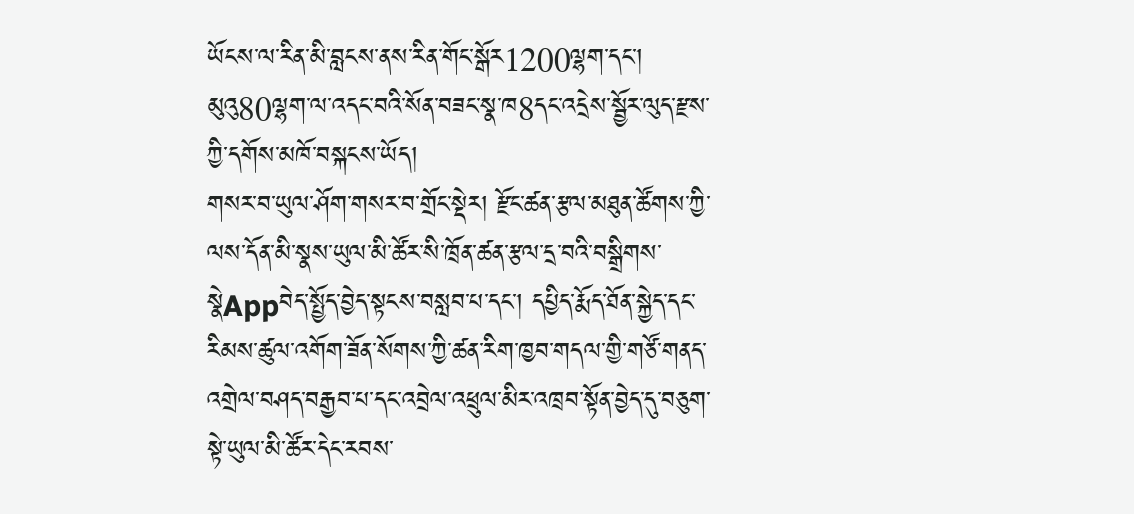ཡོངས་ལ་རིན་མི་བླངས་ནས་རིན་གོང་སྒོར1200ལྷག་དང་། མུའུ80ལྷག་ལ་འདང་བའི་སོན་བཟང་སྣ་ཁ8དང་འདྲེས་སྦྱོར་ལུད་རྫས་ཀྱི་དགོས་མཁོ་བསྐངས་ཡོད།
གསར་བ་ཡུལ་ཤོག་གསར་བ་གྲོང་སྡེར། རྫོང་ཚན་རྩལ་མཐུན་ཚོགས་ཀྱི་ལས་དོན་མི་སྣས་ཡུལ་མི་ཚོར་སི་ཁྲོན་ཚན་རྩལ་དྲ་བའི་བསྒྲིགས་སྣེAppབེད་སྤྱོད་བྱེད་སྟངས་བསླབ་པ་དང་། དཔྱིད་རྨོད་ཐོན་སྐྱེད་དང་རིམས་ཚུལ་འགོག་ཟོན་སོགས་ཀྱི་ཚན་རིག་ཁྱབ་གདལ་གྱི་གཙོ་གནད་འགྲེལ་བཤད་བརྒྱབ་པ་དང་འབྲེལ་འཕྲུལ་མིར་འཁྲབ་སྟོན་བྱེད་དུ་བཅུག་སྟེ་ཡུལ་མི་ཚོར་དེང་རབས་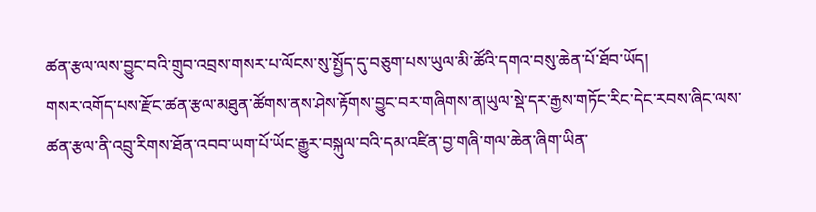ཚན་རྩལ་ལས་བྱུང་བའི་གྲུབ་འབྲས་གསར་པ་ལོངས་སུ་སྤྱོད་དུ་བཅུག་པས་ཡུལ་མི་ཚོའི་དགའ་བསུ་ཆེན་པོ་ཐོབ་ཡོད།
གསར་འགོད་པས་རྫོང་ཚན་རྩལ་མཐུན་ཚོགས་ནས་ཤེས་རྟོགས་བྱུང་བར་གཞིགས་ན།ཡུལ་སྡེ་དར་རྒྱས་གཏོང་རིང་དེང་རབས་ཞིང་ལས་ཚན་རྩལ་ནི་འབྲུ་རིགས་ཐོན་འབབ་ཡག་པོ་ཡོང་རྒྱུར་བསྐུལ་བའི་དམ་འཛིན་བྱ་གཞི་གལ་ཆེན་ཞིག་ཡིན་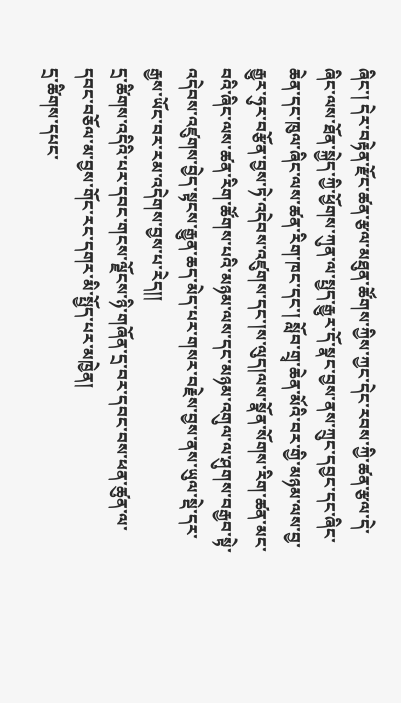ཞིང་། དེར་བརྟེན་རྫོང་ཚན་རྩལ་མཐུན་ཚོགས་ཀྱིས་ཀྱང་དེང་རབས་ཀྱི་ཚན་རྩལ་དེ་ཞིང་ལས་ཐོན་སྐྱེད་ཀྱི་ཕྱོགས་ཀུན་ལ་སྤྱད་རྒྱུར་དོ་སྣང་བྱས་ནས་ཀྲུང་དབྱང་དང་ཞིང་ཆེན་དང་ཁུལ་ཞིང་ལས་ཚན་རིག་ཁང་དང་། སློབ་གྲྭ་ཆེན་མོའི་བར་གྱི་མཉམ་ལས་བྱ་རྒྱུར་ཧུར་བརྩོན་བྱས་ཏེ་འདེབས་འཛུགས་དང་།ས་ལུད།ལས་སྣོན་སོགས་རིག་ཚན་མང་བའི་ཞིང་ལས་ཚན་རིག་ཚོགས་པའི་མཉམ་ལས་དང་མཉམ་འགུལ་ལ་ཤུགས་བརྒྱབ་སྟེ་འདེབས་འཛུགས་བྱེད་སྟངས་རྒྱུན་ཆད་མེད་པར་གསར་བརྗེས་བྱས་ནས་ཡུལ་སྡེ་དར་རྒྱས་ཡོང་བར་རམ་འདེགས་བྱས་པ་རེད།།
དྲ་ཚིགས་འདིའི་པར་དབང་གངས་ལྗོངས་ཉི་གཞོན་དྲ་བར་དབང་བས་ཕན་ཚུན་ལ་དབང་བཅོལ་མ་བྱས་གོང་རང་དགར་མི་སྤྱོད་པར་མཁྱེན།
དྲ་ཚིགས་དཔང་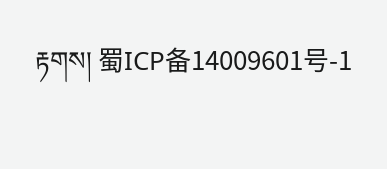རྟགས། 蜀ICP备14009601号-1